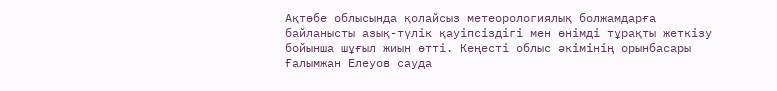Ақтөбе облысында қолайсыз метеорологиялық болжамдарға байланысты азық-түлік қауіпсіздігі мен өнімді тұрақты жеткізу бойынша шұғыл жиын өтті. Кеңесті облыс әкімінің орынбасары Ғалымжан Елеуов сауда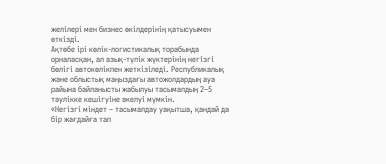желілері мен бизнес өкілдерінің қатысуымен өткізді.
Ақтөбе ірі көлік-логистикалық торабында орналасқан, ал азық-түлік жүктерінің негізгі бөлігі автокөлікпен жеткізіледі. Республикалық және облыстық маңыздағы автожолдардың ауа райына байланысты жабылуы тасымалдың 2–5 тәулікке кешігуіне әкелуі мүмкін.
«Негізгі міндет – тасымалдау уақытша, қандай да бір жағдайға тап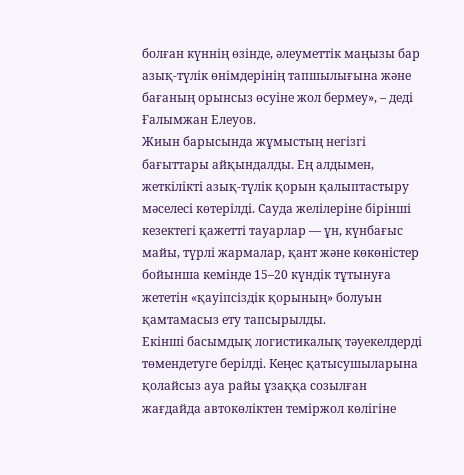болған күннің өзінде, әлеуметтік маңызы бар азық-түлік өнімдерінің тапшылығына және бағаның орынсыз өсуіне жол бермеу», – деді Ғалымжан Елеуов.
Жиын барысында жұмыстың негізгі бағыттары айқындалды. Ең алдымен, жеткілікті азық-түлік қорын қалыптастыру мәселесі көтерілді. Сауда желілеріне бірінші кезектегі қажетті тауарлар — ұн, күнбағыс майы, түрлі жармалар, қант және көкөністер бойынша кемінде 15–20 күндік тұтынуға жететін «қауіпсіздік қорының» болуын қамтамасыз ету тапсырылды.
Екінші басымдық логистикалық тәуекелдерді төмендетуге берілді. Кеңес қатысушыларына қолайсыз ауа райы ұзаққа созылған жағдайда автокөліктен теміржол көлігіне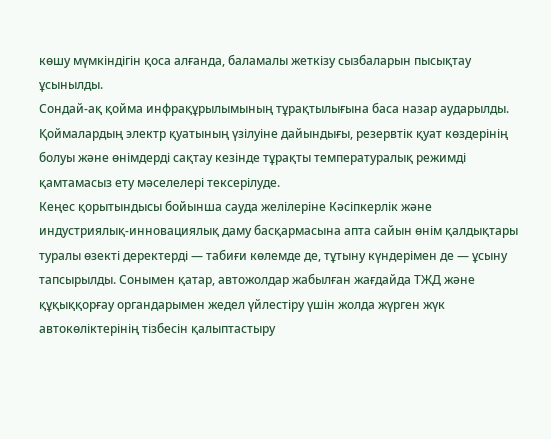көшу мүмкіндігін қоса алғанда, баламалы жеткізу сызбаларын пысықтау ұсынылды.
Сондай-ақ қойма инфрақұрылымының тұрақтылығына баса назар аударылды. Қоймалардың электр қуатының үзілуіне дайындығы, резервтік қуат көздерінің болуы және өнімдерді сақтау кезінде тұрақты температуралық режимді қамтамасыз ету мәселелері тексерілуде.
Кеңес қорытындысы бойынша сауда желілеріне Кәсіпкерлік және индустриялық-инновациялық даму басқармасына апта сайын өнім қалдықтары туралы өзекті деректерді — табиғи көлемде де, тұтыну күндерімен де — ұсыну тапсырылды. Сонымен қатар, автожолдар жабылған жағдайда ТЖД және құқыққорғау органдарымен жедел үйлестіру үшін жолда жүрген жүк автокөліктерінің тізбесін қалыптастыру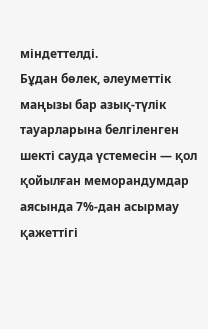міндеттелді.
Бұдан бөлек, әлеуметтік маңызы бар азық-түлік тауарларына белгіленген шекті сауда үстемесін — қол қойылған меморандумдар аясында 7%-дан асырмау қажеттігі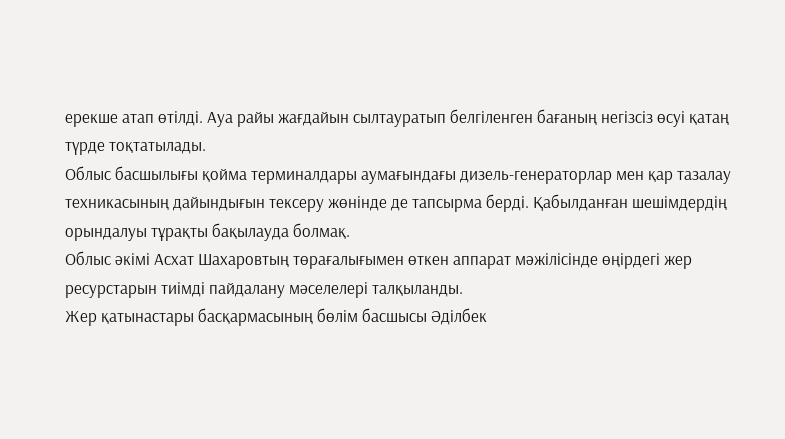ерекше атап өтілді. Ауа райы жағдайын сылтауратып белгіленген бағаның негізсіз өсуі қатаң түрде тоқтатылады.
Облыс басшылығы қойма терминалдары аумағындағы дизель-генераторлар мен қар тазалау техникасының дайындығын тексеру жөнінде де тапсырма берді. Қабылданған шешімдердің орындалуы тұрақты бақылауда болмақ.
Облыс әкімі Асхат Шахаровтың төрағалығымен өткен аппарат мәжілісінде өңірдегі жер ресурстарын тиімді пайдалану мәселелері талқыланды.
Жер қатынастары басқармасының бөлім басшысы Әділбек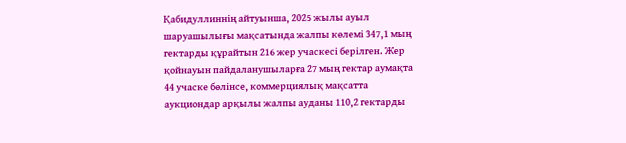Қабидуллиннің айтуынша, 2025 жылы ауыл шаруашылығы мақсатында жалпы көлемі 347,1 мың гектарды құрайтын 216 жер учаскесі берілген. Жер қойнауын пайдаланушыларға 27 мың гектар аумақта 44 учаске бөлінсе, коммерциялық мақсатта аукциондар арқылы жалпы ауданы 110,2 гектарды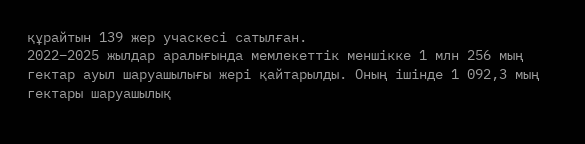құрайтын 139 жер учаскесі сатылған.
2022–2025 жылдар аралығында мемлекеттік меншікке 1 млн 256 мың гектар ауыл шаруашылығы жері қайтарылды. Оның ішінде 1 092,3 мың гектары шаруашылық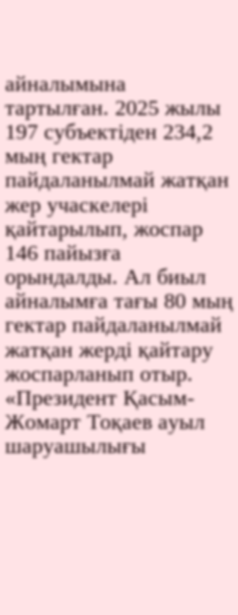айналымына тартылған. 2025 жылы 197 субъектіден 234,2 мың гектар пайдаланылмай жатқан жер учаскелері қайтарылып, жоспар 146 пайызға орындалды. Ал биыл айналымға тағы 80 мың гектар пайдаланылмай жатқан жерді қайтару жоспарланып отыр.
«Президент Қасым-Жомарт Тоқаев ауыл шаруашылығы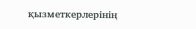қызметкерлерінің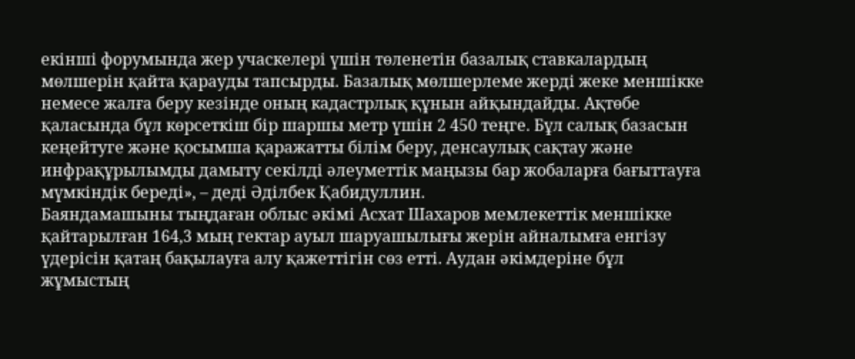екінші форумында жер учаскелері үшін төленетін базалық ставкалардың мөлшерін қайта қарауды тапсырды. Базалық мөлшерлеме жерді жеке меншікке немесе жалға беру кезінде оның кадастрлық құнын айқындайды. Ақтөбе қаласында бұл көрсеткіш бір шаршы метр үшін 2 450 теңге. Бұл салық базасын кеңейтуге және қосымша қаражатты білім беру, денсаулық сақтау және инфрақұрылымды дамыту секілді әлеуметтік маңызы бар жобаларға бағыттауға мүмкіндік береді», – деді Әділбек Қабидуллин.
Баяндамашыны тыңдаған облыс әкімі Асхат Шахаров мемлекеттік меншікке қайтарылған 164,3 мың гектар ауыл шаруашылығы жерін айналымға енгізу үдерісін қатаң бақылауға алу қажеттігін сөз етті. Аудан әкімдеріне бұл жұмыстың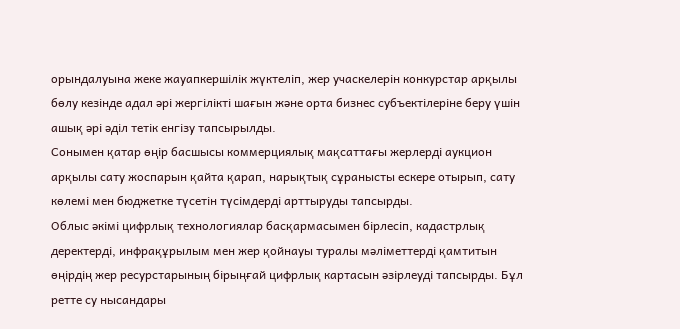орындалуына жеке жауапкершілік жүктеліп, жер учаскелерін конкурстар арқылы бөлу кезінде адал әрі жергілікті шағын және орта бизнес субъектілеріне беру үшін ашық әрі әділ тетік енгізу тапсырылды.
Сонымен қатар өңір басшысы коммерциялық мақсаттағы жерлерді аукцион арқылы сату жоспарын қайта қарап, нарықтық сұранысты ескере отырып, сату көлемі мен бюджетке түсетін түсімдерді арттыруды тапсырды.
Облыс әкімі цифрлық технологиялар басқармасымен бірлесіп, кадастрлық деректерді, инфрақұрылым мен жер қойнауы туралы мәліметтерді қамтитын өңірдің жер ресурстарының бірыңғай цифрлық картасын әзірлеуді тапсырды. Бұл ретте су нысандары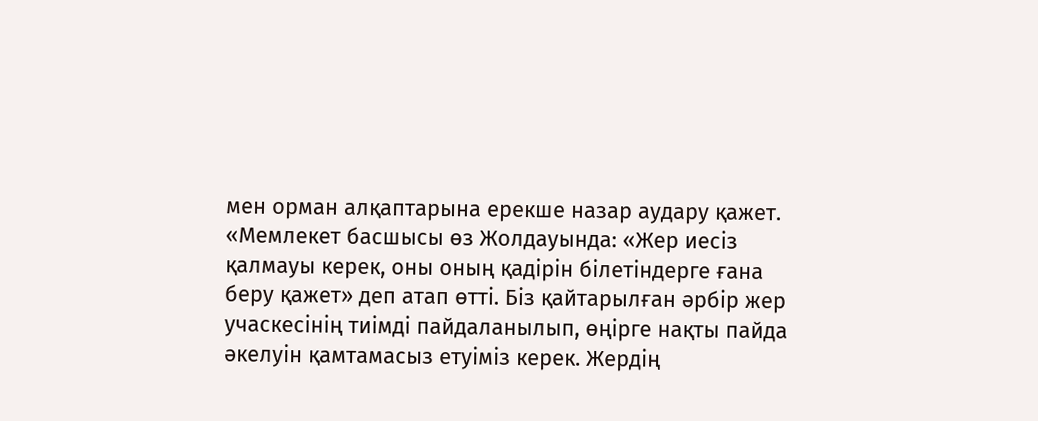мен орман алқаптарына ерекше назар аудару қажет.
«Мемлекет басшысы өз Жолдауында: «Жер иесіз қалмауы керек, оны оның қадірін білетіндерге ғана беру қажет» деп атап өтті. Біз қайтарылған әрбір жер учаскесінің тиімді пайдаланылып, өңірге нақты пайда әкелуін қамтамасыз етуіміз керек. Жердің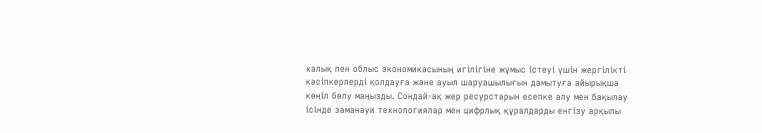халық пен облыс экономикасының игілігіне жұмыс істеуі үшін жергілікті кәсіпкерлерді қолдауға және ауыл шаруашылығын дамытуға айырықша көңіл бөлу маңызды. Сондай-ақ жер ресурстарын есепке алу мен бақылау ісінде заманауи технологиялар мен цифрлық құралдарды енгізу арқылы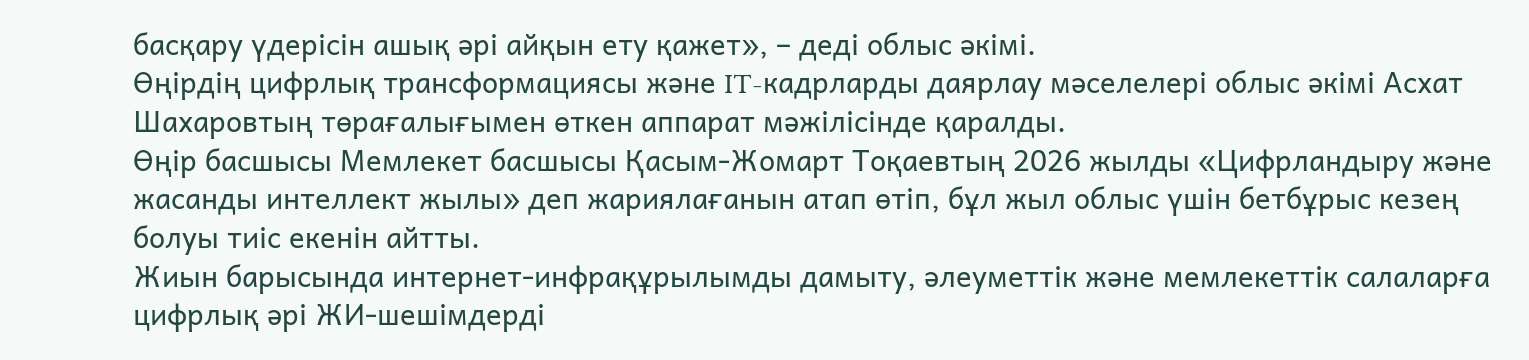басқару үдерісін ашық әрі айқын ету қажет», – деді облыс әкімі.
Өңірдің цифрлық трансформациясы және IT-кадрларды даярлау мәселелері облыс әкімі Асхат Шахаровтың төрағалығымен өткен аппарат мәжілісінде қаралды.
Өңір басшысы Мемлекет басшысы Қасым-Жомарт Тоқаевтың 2026 жылды «Цифрландыру және жасанды интеллект жылы» деп жариялағанын атап өтіп, бұл жыл облыс үшін бетбұрыс кезең болуы тиіс екенін айтты.
Жиын барысында интернет-инфрақұрылымды дамыту, әлеуметтік және мемлекеттік салаларға цифрлық әрі ЖИ-шешімдерді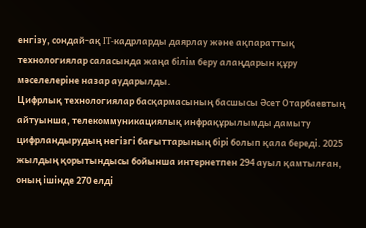енгізу, сондай-ақ IT-кадрларды даярлау және ақпараттық технологиялар саласында жаңа білім беру алаңдарын құру мәселелеріне назар аударылды.
Цифрлық технологиялар басқармасының басшысы Әсет Отарбаевтың айтуынша, телекоммуникациялық инфрақұрылымды дамыту цифрландырудың негізгі бағыттарының бірі болып қала береді. 2025 жылдың қорытындысы бойынша интернетпен 294 ауыл қамтылған, оның ішінде 270 елді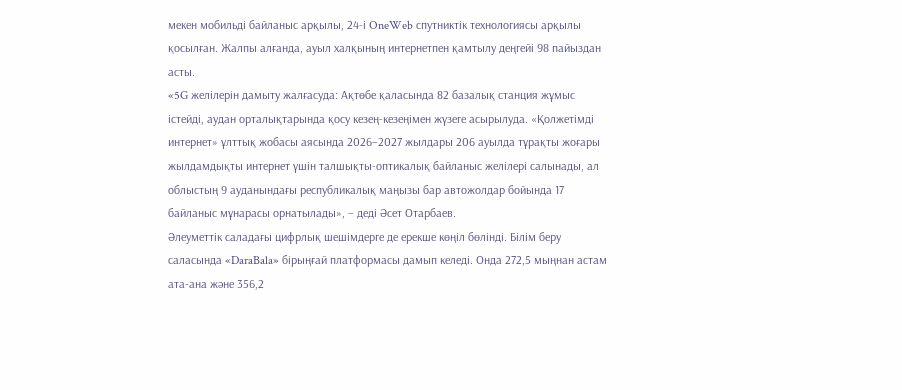мекен мобильді байланыс арқылы, 24-і OneWeb спутниктік технологиясы арқылы қосылған. Жалпы алғанда, ауыл халқының интернетпен қамтылу деңгейі 98 пайыздан асты.
«5G желілерін дамыту жалғасуда: Ақтөбе қаласында 82 базалық станция жұмыс істейді, аудан орталықтарында қосу кезең-кезеңімен жүзеге асырылуда. «Қолжетімді интернет» ұлттық жобасы аясында 2026–2027 жылдары 206 ауылда тұрақты жоғары жылдамдықты интернет үшін талшықты-оптикалық байланыс желілері салынады, ал облыстың 9 ауданындағы республикалық маңызы бар автожолдар бойында 17 байланыс мұнарасы орнатылады», – деді Әсет Отарбаев.
Әлеуметтік саладағы цифрлық шешімдерге де ерекше көңіл бөлінді. Білім беру саласында «DaraBala» бірыңғай платформасы дамып келеді. Онда 272,5 мыңнан астам ата-ана және 356,2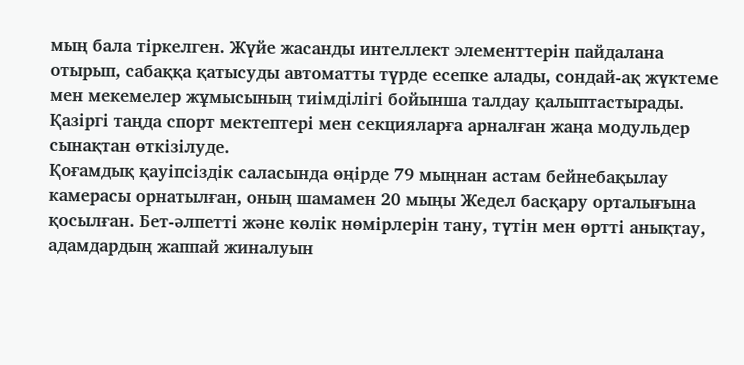мың бала тіркелген. Жүйе жасанды интеллект элементтерін пайдалана отырып, сабаққа қатысуды автоматты түрде есепке алады, сондай-ақ жүктеме мен мекемелер жұмысының тиімділігі бойынша талдау қалыптастырады. Қазіргі таңда спорт мектептері мен секцияларға арналған жаңа модульдер сынақтан өткізілуде.
Қоғамдық қауіпсіздік саласында өңірде 79 мыңнан астам бейнебақылау камерасы орнатылған, оның шамамен 20 мыңы Жедел басқару орталығына қосылған. Бет-әлпетті және көлік нөмірлерін тану, түтін мен өртті анықтау, адамдардың жаппай жиналуын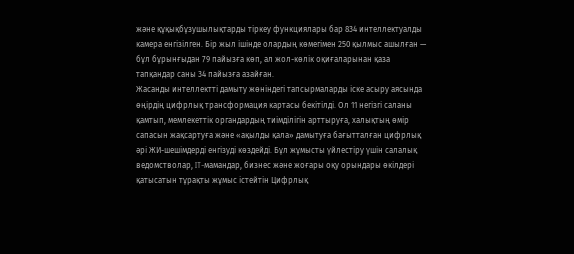және құқықбұзушылықтарды тіркеу функциялары бар 834 интеллектуалды камера енгізілген. Бір жыл ішінде олардың көмегімен 250 қылмыс ашылған — бұл бұрынғыдан 79 пайызға көп, ал жол-көлік оқиғаларынан қаза тапқандар саны 34 пайызға азайған.
Жасанды интеллектті дамыту жөніндегі тапсырмаларды іске асыру аясында өңірдің цифрлық трансформация картасы бекітілді. Ол 11 негізгі саланы қамтып, мемлекеттік органдардың тиімділігін арттыруға, халықтың өмір сапасын жақсартуға және «ақылды қала» дамытуға бағытталған цифрлық әрі ЖИ-шешімдерді енгізуді көздейді. Бұл жұмысты үйлестіру үшін салалық ведомстволар, IT-мамандар, бизнес және жоғары оқу орындары өкілдері қатысатын тұрақты жұмыс істейтін Цифрлық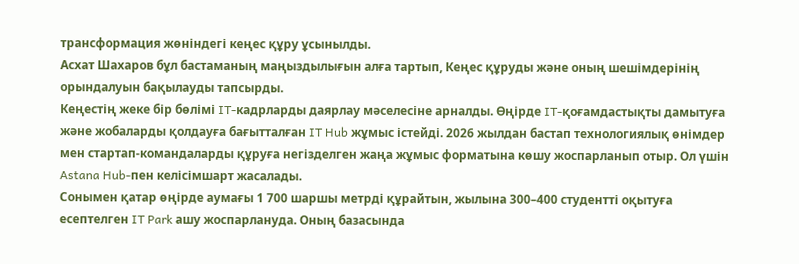трансформация жөніндегі кеңес құру ұсынылды.
Асхат Шахаров бұл бастаманың маңыздылығын алға тартып, Кеңес құруды және оның шешімдерінің орындалуын бақылауды тапсырды.
Кеңестің жеке бір бөлімі IT-кадрларды даярлау мәселесіне арналды. Өңірде IT-қоғамдастықты дамытуға және жобаларды қолдауға бағытталған IT Hub жұмыс істейді. 2026 жылдан бастап технологиялық өнімдер мен стартап-командаларды құруға негізделген жаңа жұмыс форматына көшу жоспарланып отыр. Ол үшін Astana Hub-пен келісімшарт жасалады.
Сонымен қатар өңірде аумағы 1 700 шаршы метрді құрайтын, жылына 300–400 студентті оқытуға есептелген IT Park ашу жоспарлануда. Оның базасында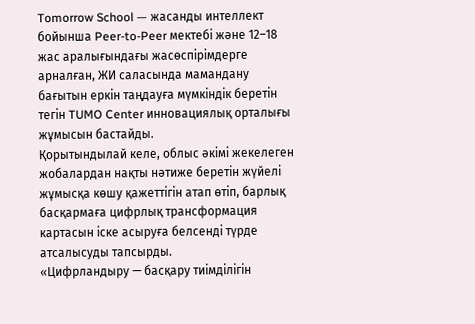Tomorrow School — жасанды интеллект бойынша Peer-to-Peer мектебі және 12–18 жас аралығындағы жасөспірімдерге арналған, ЖИ саласында мамандану бағытын еркін таңдауға мүмкіндік беретін тегін TUMO Center инновациялық орталығы жұмысын бастайды.
Қорытындылай келе, облыс әкімі жекелеген жобалардан нақты нәтиже беретін жүйелі жұмысқа көшу қажеттігін атап өтіп, барлық басқармаға цифрлық трансформация картасын іске асыруға белсенді түрде атсалысуды тапсырды.
«Цифрландыру — басқару тиімділігін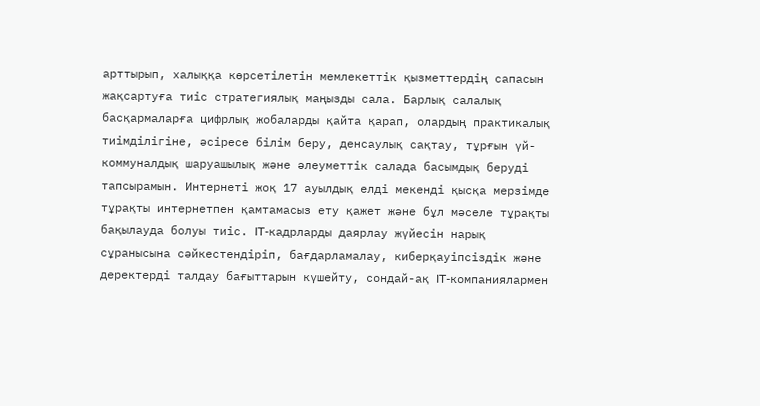арттырып, халыққа көрсетілетін мемлекеттік қызметтердің сапасын жақсартуға тиіс стратегиялық маңызды сала. Барлық салалық басқармаларға цифрлық жобаларды қайта қарап, олардың практикалық тиімділігіне, әсіресе білім беру, денсаулық сақтау, тұрғын үй-коммуналдық шаруашылық және әлеуметтік салада басымдық беруді тапсырамын. Интернеті жоқ 17 ауылдық елді мекенді қысқа мерзімде тұрақты интернетпен қамтамасыз ету қажет және бұл мәселе тұрақты бақылауда болуы тиіс. IT-кадрларды даярлау жүйесін нарық сұранысына сәйкестендіріп, бағдарламалау, киберқауіпсіздік және деректерді талдау бағыттарын күшейту, сондай-ақ IT-компаниялармен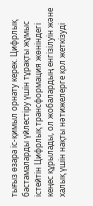тығыз өзара іс-қимыл орнату керек. Цифрлық бастамаларды үйлестіру үшін тұрақты жұмыс істейтін Цифрлық трансформация жөніндегі кеңес құрылады, ол жобалардың енгізілуін және халық үшін нақты нәтижелерге қол жеткізуді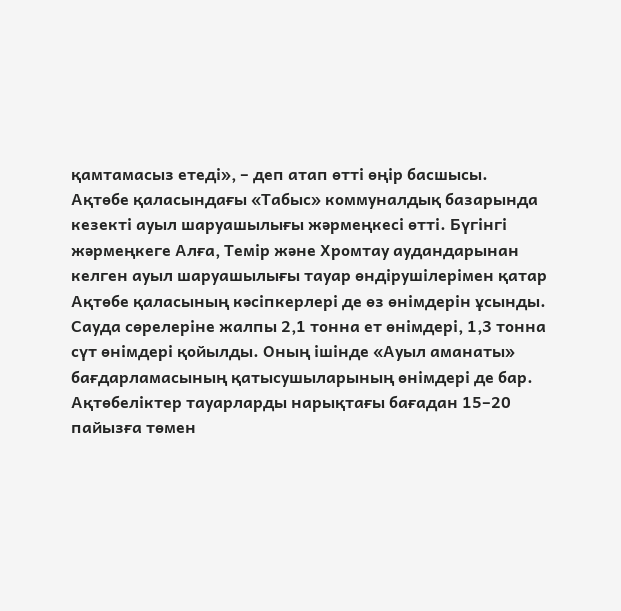қамтамасыз етеді», – деп атап өтті өңір басшысы.
Ақтөбе қаласындағы «Табыс» коммуналдық базарында кезекті ауыл шаруашылығы жәрмеңкесі өтті. Бүгінгі жәрмеңкеге Алға, Темір және Хромтау аудандарынан келген ауыл шаруашылығы тауар өндірушілерімен қатар Ақтөбе қаласының кәсіпкерлері де өз өнімдерін ұсынды.
Сауда сөрелеріне жалпы 2,1 тонна ет өнімдері, 1,3 тонна сүт өнімдері қойылды. Оның ішінде «Ауыл аманаты» бағдарламасының қатысушыларының өнімдері де бар. Ақтөбеліктер тауарларды нарықтағы бағадан 15–20 пайызға төмен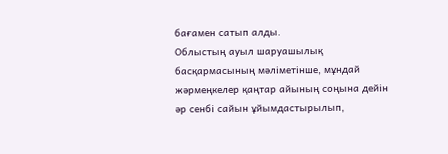бағамен сатып алды.
Облыстың ауыл шаруашылық басқармасының мәліметінше, мұндай жәрмеңкелер қаңтар айының соңына дейін әр сенбі сайын ұйымдастырылып,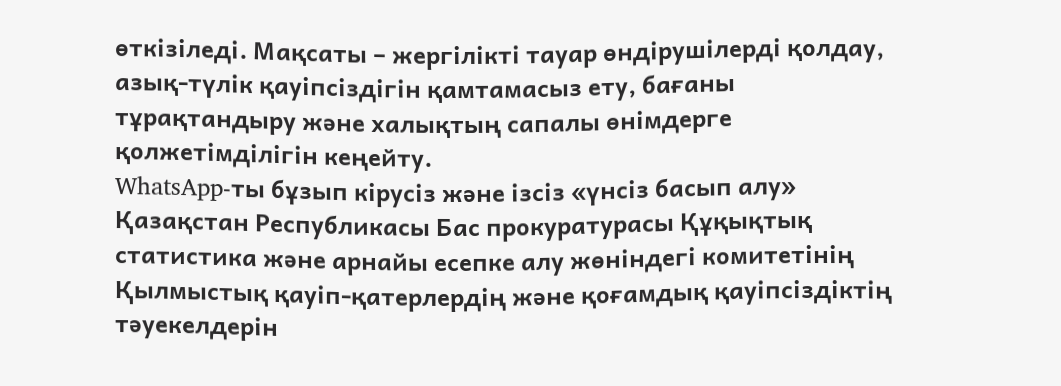өткізіледі. Мақсаты – жергілікті тауар өндірушілерді қолдау, азық-түлік қауіпсіздігін қамтамасыз ету, бағаны тұрақтандыру және халықтың сапалы өнімдерге қолжетімділігін кеңейту.
WhatsApp-ты бұзып кірусіз және ізсіз «үнсіз басып алу» Қазақстан Республикасы Бас прокуратурасы Құқықтық статистика және арнайы есепке алу жөніндегі комитетінің Қылмыстық қауіп-қатерлердің және қоғамдық қауіпсіздіктің тәуекелдерін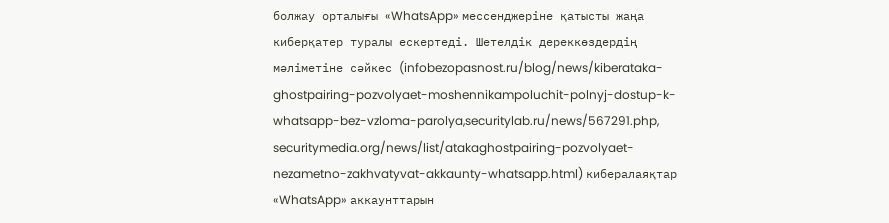болжау орталығы «WhatsApp» мессенджеріне қатысты жаңа киберқатер туралы ескертеді. Шетелдік дереккөздердің мәліметіне сәйкес (infobezopasnost.ru/blog/news/kiberataka-ghostpairing-pozvolyaet-moshennikampoluchit-polnyj-dostup-k-whatsapp-bez-vzloma-parolya,securitylab.ru/news/567291.php, securitymedia.org/news/list/atakaghostpairing-pozvolyaet-nezametno-zakhvatyvat-akkaunty-whatsapp.html) кибералаяқтар «WhatsApp» аккаунттарын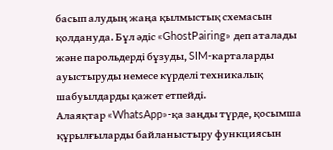басып алудың жаңа қылмыстық схемасын қолдануда. Бұл әдіс «GhostPairing» деп аталады және парольдерді бұзуды, SIM-карталарды ауыстыруды немесе күрделі техникалық шабуылдарды қажет етпейді.
Алаяқтар «WhatsApp»-қа заңды түрде, қосымша құрылғыларды байланыстыру функциясын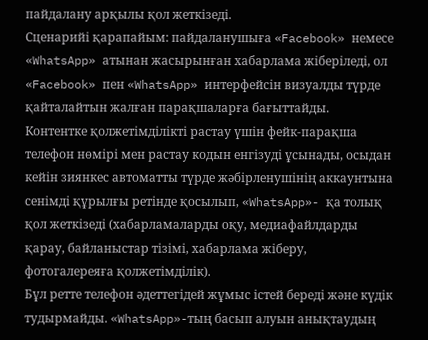пайдалану арқылы қол жеткізеді.
Сценарийі қарапайым: пайдаланушыға «Facebook» немесе «WhatsApp» атынан жасырынған хабарлама жіберіледі, ол «Facebook» пен «WhatsApp» интерфейсін визуалды түрде қайталайтын жалған парақшаларға бағыттайды. Контентке қолжетімділікті растау үшін фейк-парақша телефон нөмірі мен растау кодын енгізуді ұсынады, осыдан кейін зиянкес автоматты түрде жәбірленушінің аккаунтына сенімді құрылғы ретінде қосылып, «WhatsApp»- қа толық қол жеткізеді (хабарламаларды оқу, медиафайлдарды қарау, байланыстар тізімі, хабарлама жіберу, фотогалереяға қолжетімділік).
Бұл ретте телефон әдеттегідей жұмыс істей береді және күдік тудырмайды. «WhatsApp»-тың басып алуын анықтаудың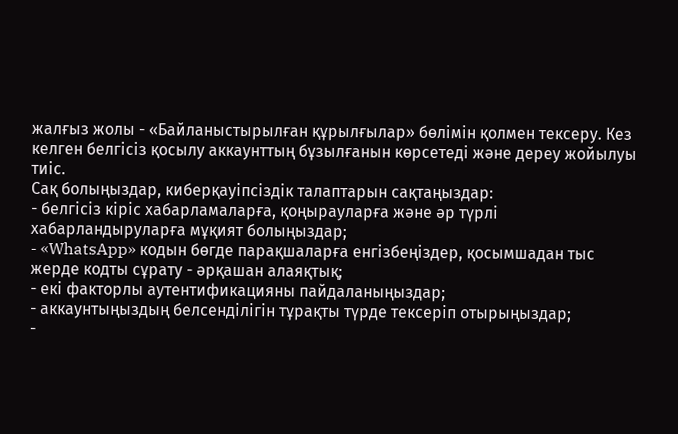жалғыз жолы - «Байланыстырылған құрылғылар» бөлімін қолмен тексеру. Кез келген белгісіз қосылу аккаунттың бұзылғанын көрсетеді және дереу жойылуы тиіс.
Сақ болыңыздар, киберқауіпсіздік талаптарын сақтаңыздар:
- белгісіз кіріс хабарламаларға, қоңырауларға және әр түрлі хабарландыруларға мұқият болыңыздар;
- «WhatsApp» кодын бөгде парақшаларға енгізбеңіздер, қосымшадан тыс жерде кодты сұрату - әрқашан алаяқтық;
- екі факторлы аутентификацияны пайдаланыңыздар;
- аккаунтыңыздың белсенділігін тұрақты түрде тексеріп отырыңыздар;
-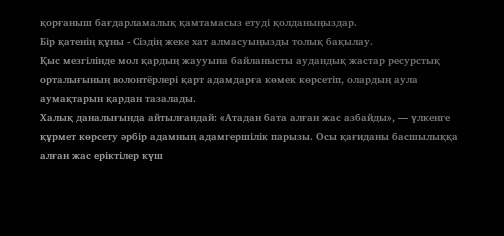қорғаныш бағдарламалық қамтамасыз етуді қолданыңыздар.
Бір қатенің құны - Сіздің жеке хат алмасуыңызды толық бақылау.
Қыс мезгілінде мол қардың жаууына байланысты аудандық жастар ресурстық орталығының волонтёрлері қарт адамдарға көмек көрсетіп, олардың аула аумақтарын қардан тазалады.
Халық даналығында айтылғандай: «Атадан бата алған жас азбайды», — үлкенге құрмет көрсету әрбір адамның адамгершілік парызы. Осы қағиданы басшылыққа алған жас еріктілер күш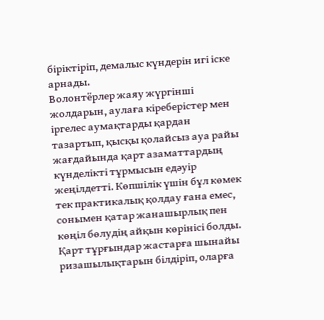біріктіріп, демалыс күндерін игі іске арнады.
Волонтёрлер жаяу жүргінші жолдарын, аулаға кіреберістер мен іргелес аумақтарды қардан тазартып, қысқы қолайсыз ауа райы жағдайында қарт азаматтардың күнделікті тұрмысын едәуір жеңілдетті. Көпшілік үшін бұл көмек тек практикалық қолдау ғана емес, сонымен қатар жанашырлық пен көңіл бөлудің айқын көрінісі болды.
Қарт тұрғындар жастарға шынайы ризашылықтарын білдіріп, оларға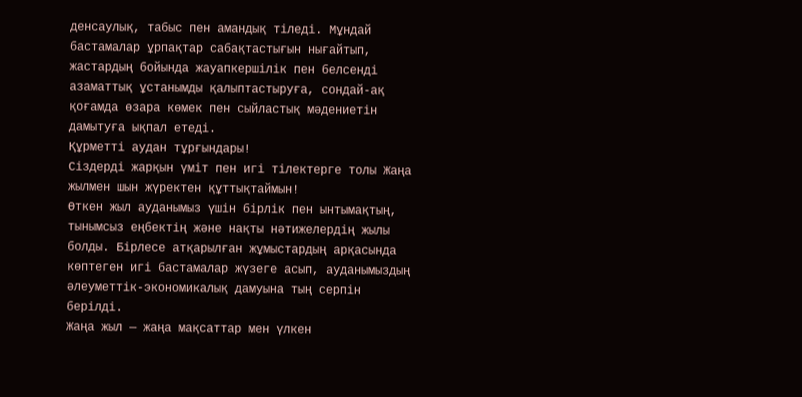денсаулық, табыс пен амандық тіледі. Мұндай бастамалар ұрпақтар сабақтастығын нығайтып, жастардың бойында жауапкершілік пен белсенді азаматтық ұстанымды қалыптастыруға, сондай-ақ қоғамда өзара көмек пен сыйластық мәдениетін дамытуға ықпал етеді.
Құрметті аудан тұрғындары!
Сіздерді жарқын үміт пен игі тілектерге толы Жаңа жылмен шын жүректен құттықтаймын!
Өткен жыл ауданымыз үшін бірлік пен ынтымақтың, тынымсыз еңбектің және нақты нәтижелердің жылы болды. Бірлесе атқарылған жұмыстардың арқасында көптеген игі бастамалар жүзеге асып, ауданымыздың әлеуметтік-экономикалық дамуына тың серпін берілді.
Жаңа жыл — жаңа мақсаттар мен үлкен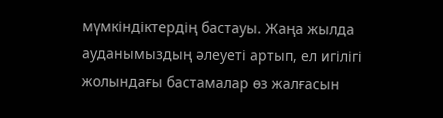мүмкіндіктердің бастауы. Жаңа жылда ауданымыздың әлеуеті артып, ел игілігі жолындағы бастамалар өз жалғасын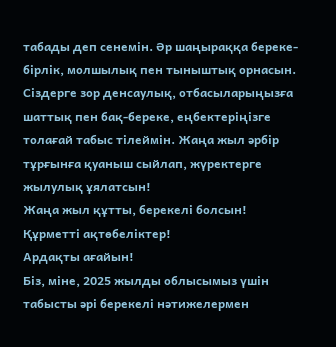табады деп сенемін. Әр шаңыраққа береке-бірлік, молшылық пен тыныштық орнасын.
Сіздерге зор денсаулық, отбасыларыңызға шаттық пен бақ-береке, еңбектеріңізге толағай табыс тілеймін. Жаңа жыл әрбір тұрғынға қуаныш сыйлап, жүректерге жылулық ұялатсын!
Жаңа жыл құтты, берекелі болсын!
Құрметті ақтөбеліктер!
Ардақты ағайын!
Біз, міне, 2025 жылды облысымыз үшін табысты әрі берекелі нәтижелермен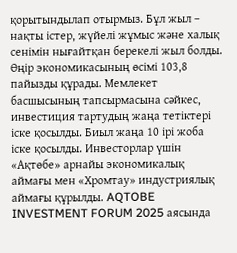қорытындылап отырмыз. Бұл жыл – нақты істер, жүйелі жұмыс және халық сенімін нығайтқан берекелі жыл болды.
Өңір экономикасының өсімі 103,8 пайызды құрады. Мемлекет басшысының тапсырмасына сәйкес, инвестиция тартудың жаңа тетіктері іске қосылды. Биыл жаңа 10 ірі жоба іске қосылды. Инвесторлар үшін «Ақтөбе» арнайы экономикалық аймағы мен «Хромтау» индустриялық аймағы құрылды. AQTOBE INVESTMENT FORUM 2025 аясында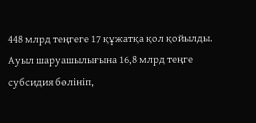448 млрд теңгеге 17 құжатқа қол қойылды.
Ауыл шаруашылығына 16,8 млрд теңге субсидия бөлініп,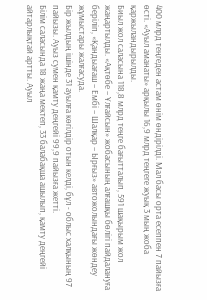400 млрд теңгеден астам өнім өндірілді. Мал басы орта есеппен 7 пайызға өсті. «Ауыл аманаты» арқылы 16,9 млрд теңгеге жуық 3 мың жоба қаржыландырылды.
Биыл жол саласына 118,8 млрд теңге бағытталып, 591 шақырым жол жаңартылды. «Ақтөбе – Ұлғайсын» жобасының алғашқы бөлігі пайдалануға беріліп, «Қандыағаш – Ембі – Шалқар – Ырғыз» автожолындағы жөндеу жұмыстары жалғасуда.
Бір жылдың ішінде 31 ауылға көгілдір отын келді, бұл - облыс халқының 97 пайызы. Ауыз сумен қамту деңгейі 99,9 пайызға жетті.
Білім саласында 18 жаңа мектеп, 33 балабақша ашылып, қамту деңгейі айтарлықтай артты. Ауыл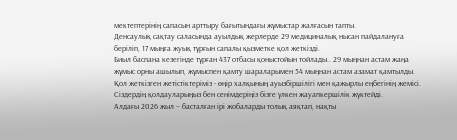мектептерінің сапасын арттыру бағытындағы жұмыстар жалғасын тапты.
Денсаулық сақтау саласында ауылдық жерлерде 29 медициналық нысан пайдалануға беріліп, 17 мыңға жуық тұрғын сапалы қызметке қол жеткізді.
Биыл баспана кезегінде тұрған 437 отбасы қоныстойын тойлады.. 29 мыңнан астам жаңа жұмыс орны ашылып, жұмыспен қамту шараларымен 54 мыңнан астам азамат қамтылды.
Қол жеткізген жетістіктеріміз - өңір халқының ауызбіршілігі мен қажырлы еңбегінің жемісі. Сіздердің қолдауларыңыз бен сенімдеріңіз бізге үлкен жауапкершілік жүктейді.
Алдағы 2026 жыл – басталған ірі жобаларды толық аяқтап, нақты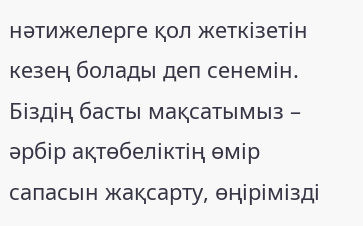нәтижелерге қол жеткізетін кезең болады деп сенемін. Біздің басты мақсатымыз – әрбір ақтөбеліктің өмір сапасын жақсарту, өңірімізді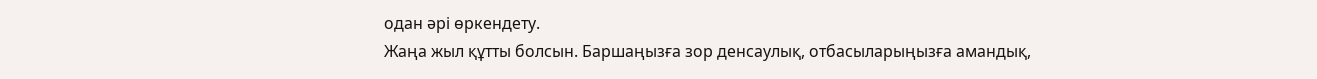одан әрі өркендету.
Жаңа жыл құтты болсын. Баршаңызға зор денсаулық, отбасыларыңызға амандық,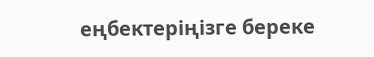еңбектеріңізге береке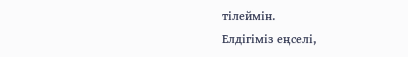тілеймін.
Елдігіміз еңселі,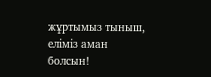жұртымыз тыныш, еліміз аман болсын!